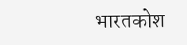भारतकोश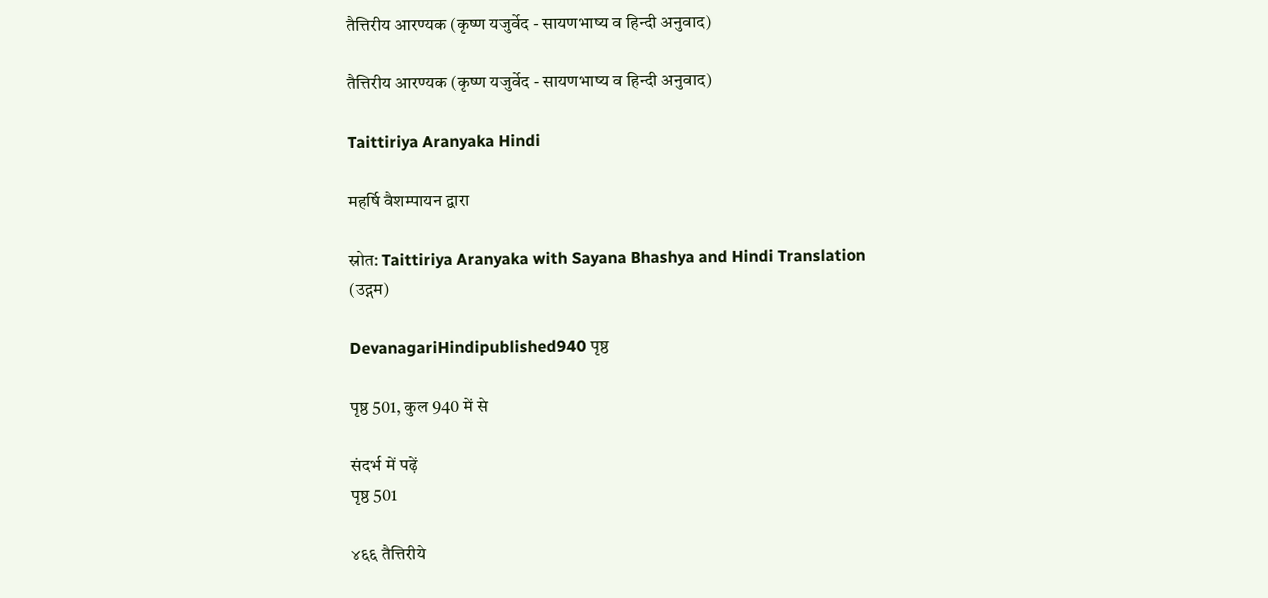तैत्तिरीय आरण्यक (कृष्ण यजुर्वेद - सायणभाष्य व हिन्दी अनुवाद)

तैत्तिरीय आरण्यक (कृष्ण यजुर्वेद - सायणभाष्य व हिन्दी अनुवाद)

Taittiriya Aranyaka Hindi

महर्षि वैशम्पायन द्वारा

स्रोत: Taittiriya Aranyaka with Sayana Bhashya and Hindi Translation (उद्गम)

DevanagariHindipublished940 पृष्ठ

पृष्ठ 501, कुल 940 में से

संदर्भ में पढ़ें
पृष्ठ 501

४६६ तैत्तिरीये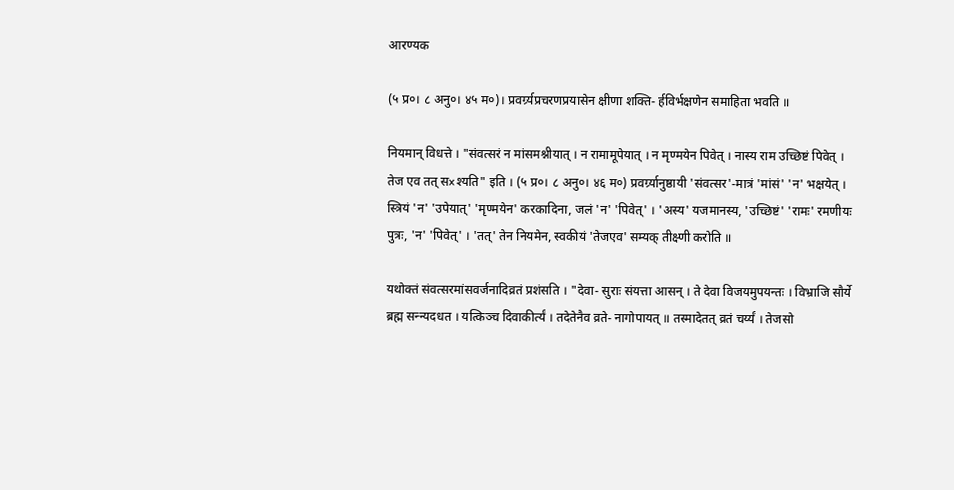आरण्यक

(५ प्र०। ८ अनु०। ४५ म०)। प्रवर्ग्र्यप्रचरणप्रयासेन क्षीणा शक्ति- र्हविर्भक्षणेन समाहिता भवति ॥

नियमान् विधत्ते । "संवत्सरं न मांसमश्नीयात् । न रामामूपेयात् । न मृण्मयेन पिवेत् । नास्य राम उच्छिष्टं पिवेत् । तेज एव तत् सᳵश्यति" इति । (५ प्र०। ८ अनु०। ४६ म०) प्रवर्ग्र्यानुष्ठायी 'संवत्सर'-मात्रं 'मांसं' 'न' भक्षयेत् । स्त्रियं 'न' 'उपेयात्' 'मृण्मयेन' करकादिना, जलं 'न' 'पिवेत्' । 'अस्य' यजमानस्य, 'उच्छिष्टं' 'रामः' रमणीयः पुत्रः, 'न' 'पिवेत्' । 'तत्' तेन नियमेन, स्वकीयं 'तेजएव' सम्यक् तीक्ष्णी करोति ॥

यथोक्तं संवत्सरमांसवर्जनादिव्रतं प्रशंसति । "देवा- सुराः संयत्ता आसन् । ते देवा विजयमुपयन्तः । विभ्राजि सौर्ये ब्रह्म सन्न्यदधत । यत्किञ्च दिवाकीर्त्यं । तदेतेनैव व्रते- नागोपायत् ॥ तस्मादेतत् व्रतं चर्य्यं । तेजसो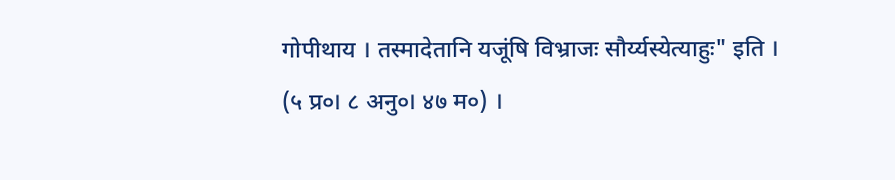गोपीथाय । तस्मादेतानि यजूंषि विभ्राजः सौर्य्यस्येत्याहुः" इति । (५ प्र०। ८ अनु०। ४७ म०) ।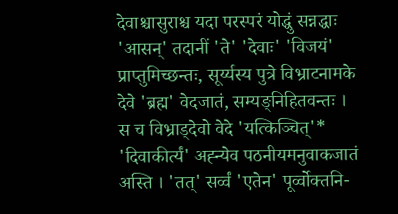देवाश्चासुराश्च यदा परस्परं योद्धुं सन्नद्धाः 'आसन्' तदानीं 'ते' 'देवाः' 'विजयं' प्राप्तुमिच्छन्तः, सूर्य्यस्य पुत्रे विभ्राटनामके देवे 'ब्रह्म' वेदजातं, सम्यङ्निहितवन्तः । स च विभ्राड्देवो वेदे 'यत्किञ्चित्'* 'दिवाकीर्त्यं' अह्न्येव पठनीयमनुवाकजातं अस्ति । 'तत्' सर्व्वं 'एतेन' पूर्व्वोक्तनि-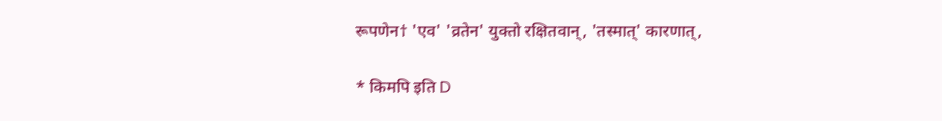रूपणेन† 'एव' 'व्रतेन' युक्तो रक्षितवान्, 'तस्मात्' कारणात्,

* किमपि इति D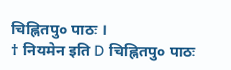चिह्नितपु० पाठः ।
† नियमेन इति D चिह्नितपु० पाठः